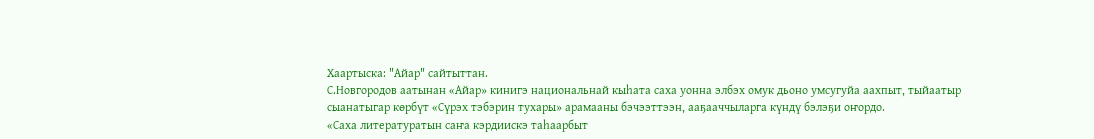Хаартыска: "Айар" сайтыттан.
С.Новгородов аатынан «Айар» кинигэ национальнай кыһата саха уонна элбэх омук дьоно умсугуйа аахпыт, тыйаатыр сыанатыгар көрбүт «Сүрэх тэбэрин тухары» арамааны бэчээттээн, ааҕааччыларга күндү бэлэҕи оҥордо.
«Саха литературатын саҥа кэрдиискэ таһаарбыт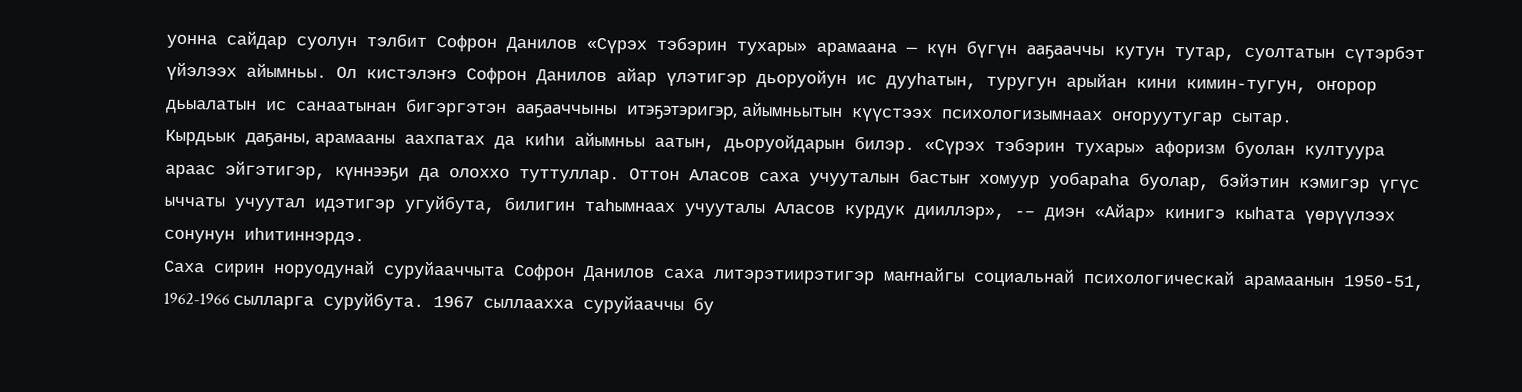уонна сайдар суолун тэлбит Софрон Данилов «Сүрэх тэбэрин тухары» арамаана — күн бүгүн ааҕааччы кутун тутар, суолтатын сүтэрбэт үйэлээх айымньы. Ол кистэлэҥэ Софрон Данилов айар үлэтигэр дьоруойун ис дууһатын, туругун арыйан кини кимин-тугун, оҥорор дьыалатын ис санаатынан бигэргэтэн ааҕааччыны итэҕэтэригэр, айымньытын күүстээх психологизымнаах оҥоруутугар сытар.
Кырдьык даҕаны, арамааны аахпатах да киһи айымньы аатын, дьоруойдарын билэр. «Сүрэх тэбэрин тухары» афоризм буолан култуура араас эйгэтигэр, күннээҕи да олоххо туттуллар. Оттон Аласов саха учууталын бастыҥ хомуур уобараһа буолар, бэйэтин кэмигэр үгүс ыччаты учуутал идэтигэр угуйбута, билигин таһымнаах учууталы Аласов курдук дииллэр», -– диэн «Айар» кинигэ кыһата үөрүүлээх сонунун иһитиннэрдэ.
Саха сирин норуодунай суруйааччыта Софрон Данилов саха литэрэтиирэтигэр маҥнайгы социальнай психологическай арамаанын 1950-51, 1962-1966 cылларга суруйбута. 1967 cыллаахха суруйааччы бу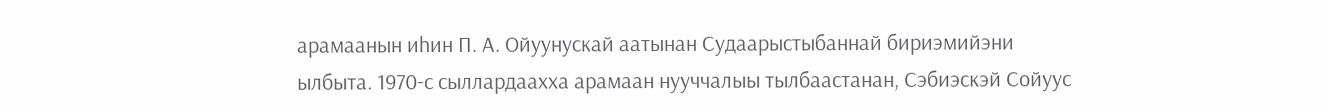арамаанын иһин П. А. Ойуунускай аатынан Судаарыстыбаннай бириэмийэни ылбыта. 1970-с сыллардаахха арамаан нууччалыы тылбаастанан, Сэбиэскэй Сойуус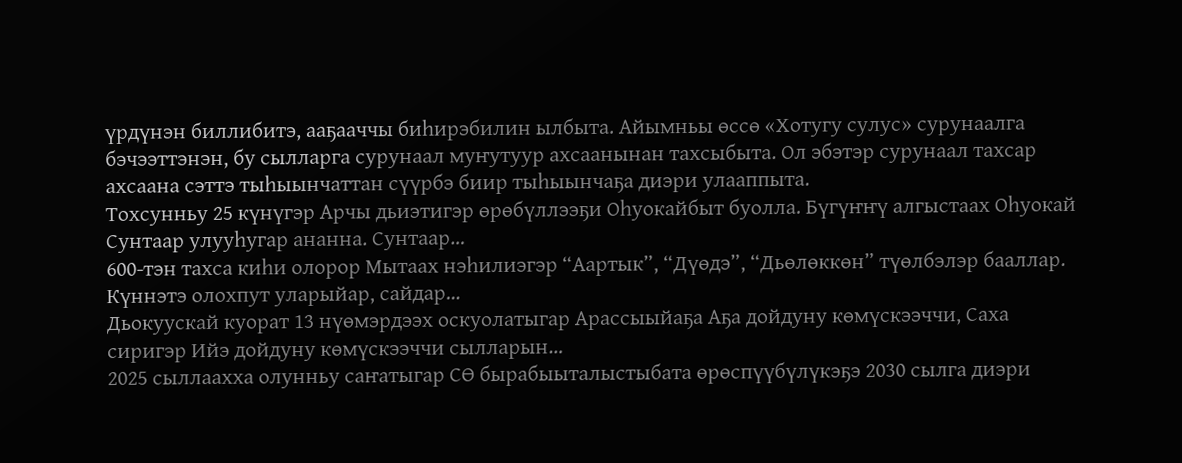үрдүнэн биллибитэ, ааҕааччы биһирэбилин ылбыта. Айымньы өссө «Хотугу сулус» сурунаалга бэчээттэнэн, бу сылларга сурунаал муҥутуур ахсаанынан тахсыбыта. Ол эбэтэр сурунаал тахсар ахсаана сэттэ тыһыынчаттан сүүрбэ биир тыһыынчаҕа диэри улааппыта.
Тохсунньу 25 күнүгэр Арчы дьиэтигэр өрөбүллээҕи Оһуокайбыт буолла. Бүгүҥҥү алгыстаах Оһуокай Сунтаар улууһугар ананна. Сунтаар…
600-тэн тахса киһи олорор Мытаах нэһилиэгэр “Аартык”, “Дүөдэ”, “Дьөлөккөн” түөлбэлэр бааллар. Күннэтэ олохпут уларыйар, сайдар…
Дьокуускай куорат 13 нүөмэрдээх оскуолатыгар Арассыыйаҕа Аҕа дойдуну көмүскээччи, Саха сиригэр Ийэ дойдуну көмүскээччи сылларын…
2025 сыллаахха олунньу саҥатыгар СӨ бырабыыталыстыбата өрөспүүбүлүкэҕэ 2030 сылга диэри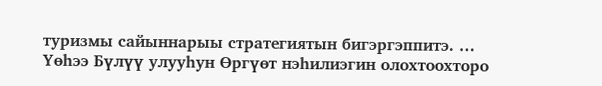туризмы сайыннарыы стратегиятын бигэргэппитэ. …
Үөһээ Бүлүү улууһун Өргүөт нэһилиэгин олохтоохторо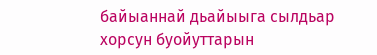байыаннай дьайыыга сылдьар хорсун буойуттарын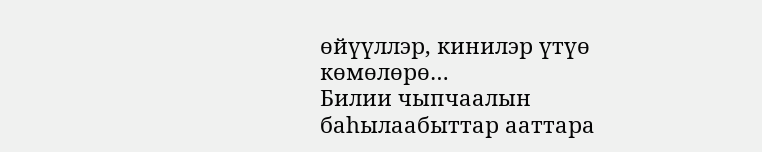өйүүллэр, кинилэр үтүө көмөлөрө…
Билии чыпчаалын баһылаабыттар ааттара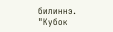билиннэ. "Кубок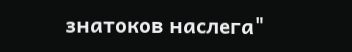знатоков наслега"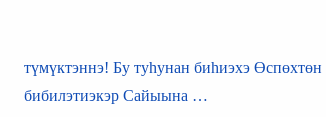түмүктэннэ! Бу туһунан биһиэхэ Өспөхтөн бибилэтиэкэр Сайыына …